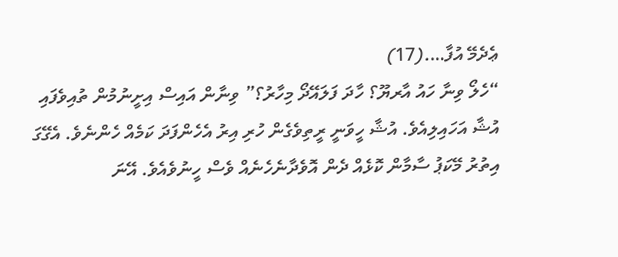ޢެދެމޭ އުފާ….(17)
“ހެލޯ ވިނާ ހައު އާރޔޫ؟ ހާދަ ފަލައޭދޯ މިހާރު؟” ވިނާން އައިސް އިށީނުމުން ތުއިވެފައި އުޝާ އަހައިލިއެވެ. އުޝާ ހީވަނީ ރީތިވެގެން ހުރި އިރު އެހެންފަދަ ކަމެއް ހެންނެވެ. އެގޭގަ އިތުރު މޭކަޕު ސާމާން ކޮޅެއް ދެން އޮވެދާނެހެނެއް ވެސް ހީނުވެއެވެ. އޭނަ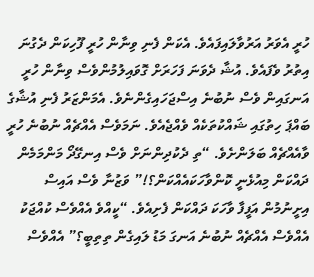ހުރީ އެވަރު އަރުވާލައިފައެވެ. އެކަން ފެނި ވިނާން ހުރީ ފޫހިކަން ދެގުނަ އިތުރު ވެފައެވެ. އުޝާ ދެވަނަ ފަހަރަށް ގޮވައިލުމުންވެސް ވިނާން ހުރީ އަނގައިން ވެސް ނުބުނެ އިސްޖަހައިގެންނެވެ. އެމަންޒަރު ފެނި އުޝާގެ ބައްޕަ ހިތުގައި ޝައްކުތަކެއް ވެއްޖެއެވެ. ނަމަވެސް އެއްޗެއް ނުބުނެ ހުރީ ވާއެއްޗެއް ބަލަންށެވެ. “ތި ދެކުދިންނަށް ވެސް އިނގޭދޯ މަންމަމެން ދައްކަން މިއުޅެނީ ކޮންވާހަކައެއްކަން؟!” ވަޒުނާ ވެސް އައިސް އިށީނުމުން އަފީފާ ވާހަކަ ދައްކަން ފެށިއެވެ. “ކީއްވެ އެއްވެސް ކުއްޖަކު އެއްވެސް އެއްޗެއް ނުބުނެ އަނގަ މަޑު ލައިގެން ތިތިބީ؟” އެއްވެސް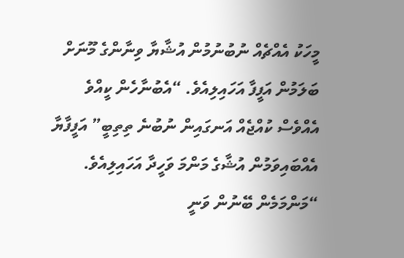މީހަކު އެއްޗެއް ނުބުނުމުން އުޝާޔާ ވިނާންގެ މޫނަށް ބަލަމުން އަފީފާ އަހައިލިއެވެ. “އެބުނާހެން ކީއްވެ އެއްވެސް ކުއްޖެއް އަނގައިން ނުބުނެ ތިތިބީ” އަފީފާޔާ އެއްބައިވަމުން އުޝާގެ މަންމަ ވަހީދާ އަހައިލިއެވެ. “މަންމަމެން ބޭނުން ވަނީ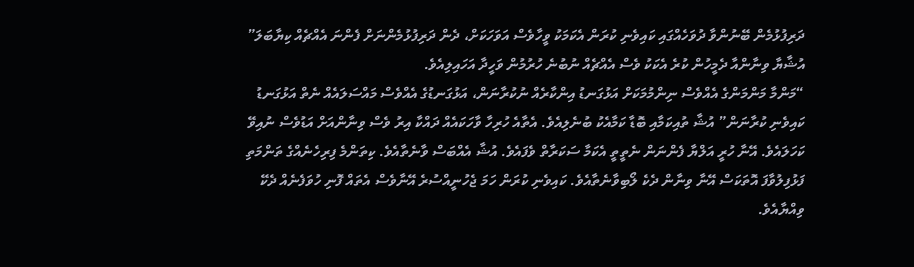ދަރިފުޅުމެން ބޭނުންވާ ދުވަހެއްގައި ކައިވެނި ކުރަން އެކަމަކު ވީހާވެސް އަވަހަކަށް، ދެން ދަރިފުޅުމެންނަށް ފެންނަ އެއްޗެއް ކިޔާބަލަ” އުޝާޔާ ވިނާންއާ ދެމީހުން ކުރެ އެކަކު ވެސް އެއްޗެއް ނުބުނެ ހުރުމުން ވަހީދާ އަހައިލިއެވެ.
“މަންމާ މަންމަންގެ އެއްވެސް ނިންމުމަކަށް އަޅުގަނޑު އިންކާރެއް ނުކުރާނަން، އަޅުގަނޑުގެ އެއްވެސް މައްސަލައެއް ނެތް އަޅުގަނޑު ކައިވެނި ކުރާނަން” އުޝާ ތުއިކަމާއި ބޮޑާ ކަމާއެކު ބުނެލިއެވެ. އެތާއެ ހުރިހާ ވާހަކައެއް ދައްކާ އިރު ވެސް ވިނާންއަށް އަޑުވެސް ނުއިވޭ ކަހަލައެވެ. އޭނާ ހުރީ އަލްޔާ ފެންނަން ނެތީތީ އެކަމާ ސަކަރާތް ވެފައެވެ. އުޝާ އެއްބަސް ވާނެތާއެވެ. ކިތަންމެ ފިރިހެނެއްގެ ތަންމަތި ފަޅުފިލުވާފަ އޮތަކަސް އޭނާ ވިނާން ދެކެ ލޯބިވާނެތާއެވެ. ކައިވެނި ކުރަން ހަމަ ޖެހުނީއްސުރެ އޭނާވެސް އެތައް ފޮނި ހުވަފެނެއް ދެކޭ ވިއްޔާއެވެ.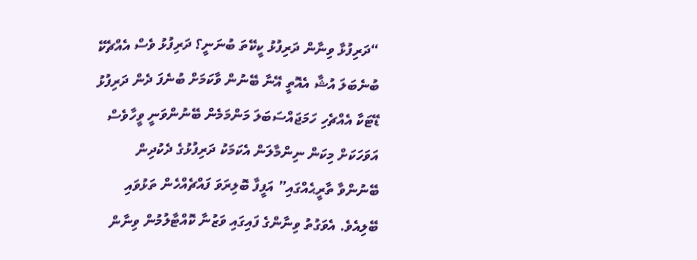“ދަރިފުޅާ ވިނާން ދަރިފުޅު ކީކޭތަ ބުނަނީ؟ ދަރިފުޅު ވެސް އެއްޗެކޭ ބުނެބަލަ އުޝާ އެއޮތީ އޭނާ ބޭނުން ވާކަމަށް ބުނެފަ ދެން ދަރިފުޅު ޑޭޓަކާ އެއްޗެހި ހަމަޖައްސަބަލަ މަންމަމެން ބޭނުންވަނީ ވީހާވެސް އަވަހަކަށް މިކަން ނިންމާލަން އެކަމަކު ދަރިފުޅުގެ ދެކުދިން ބޭނުންވާ ތާރީޙެއްގައި” އަފީފާ ބޮލިރަވަ ފައްޗެއްހެން ތަޅުވައި ބޭލިއެވެ. އެވަގުތު ވިނާންގެ ފައިގައި ވަޒުނާ ކޮއްޓާލުމުން ވިނާން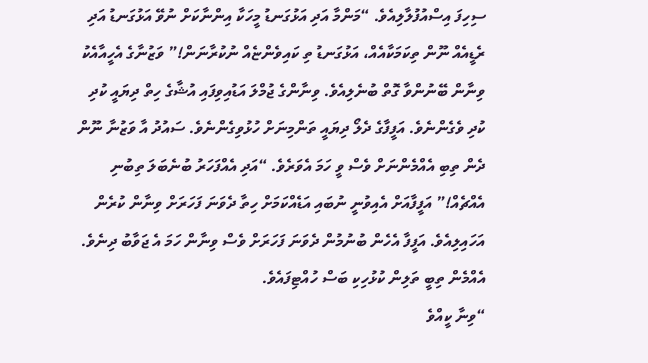ސިހިފަ އިސްއުފުލާލިއެވެ. “މަންމާ އަދި އަޅުގަނޑު މީހަކާ އިންނާކަށް ނުވޭ އަޅުގަނޑު އަދި ރެޑީއެއް ނޫން ތިކަމަކާއެއް، އަޅުގަނޑު ތި ކައިވެންޏެއް ނުކުރާނަން!” ވަޒުނާގެ އެހީއާއެކު ވިނާން ބޭނުންވާ ގޮތް ބުނެލިއެވެ. ވިނާންގެ ޖުމްލަ އަޑުއިވިފައި އުޝާގެ ހިތް ދިޔައީ ކުދި ކުދި ވެގެންނެވެ. އަފީފާގެ ދެލޯ ދިޔައީ ތަންމިނަށް ހުޅުވިގެންނެވެ. ސައުދު އާ ވަޒުނާ ނޫން ދެން ތިބި އެއްމެންނަށް ވެސް ވީ ހަމަ އެވަރެވެ. “އަދި އެއްފަހަރު ބުނެބަލަ ތިބުނި އެއްޗެއް!” އަފީފާއަށް އެއިވުނީ ނުބައި އަޑެއްކަމަށް ހިތާ ދެވަނަ ފަހަރަށް ވިނާން ކުރެން އަހައިލިއެވެ. އަފީފާ އެހެން ބުނުމުން ދެވަނަ ފަހަރަށް ވެސް ވިނާން ހަމަ އެ ޖަވާބު ދިނެވެ. އެއްމެން ތިބީ ތަލިން ކުޅުހިކި ބަސް ހުއްޓިފައެވެ.
“ވިނާ ކީއްވެ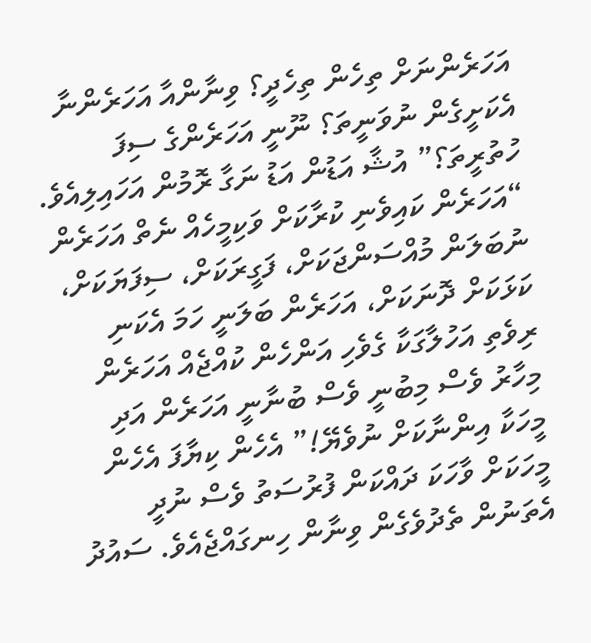އަހަރެންނަށް ތިހެން ތިހެދީ؟ ވިނާންއާ އަހަރެންނާ އެކަށީގެން ނުވަނީތަ؟ ނޫނީ އަހަރެންގެ ސިފަ ހުތުރީތަ؟” އުޝާ އަޑުން އަޑު ނަގާ ރޮމުން އަހައިލިއެވެ. “އަހަރެން ކައިވެނި ކުރާކަށް ވަކިމީހެއް ނެތް އަހަރެން ނުބަލަން މުއްސަންޖަކަށް، ފަގީރަކަށް، ސިފަޔަކަށް، ކަޅަކަށް ދޮނަކަށް، އަހަރެން ބަލަނީ ހަމަ އެކަނި ރިވެތި އަހުލާގަކާ ގެވެހި އަންހެން ކުއްޖެއް އަހަރެން މިހާރު ވެސް މިބުނީ ވެސް ބުނާނީ އަހަރެން އަދި މީހަކާ އިންނާކަށް ނުވެޔޭ!” އެހެން ކިޔާފަ އެހެން މީހަކަށް ވާހަކަ ދައްކަން ފުރުސަތު ވެސް ނުދީ އެތަނުން ތެދުވެގެން ވިނާން ހިނގައްޖެއެވެ. ސައުދު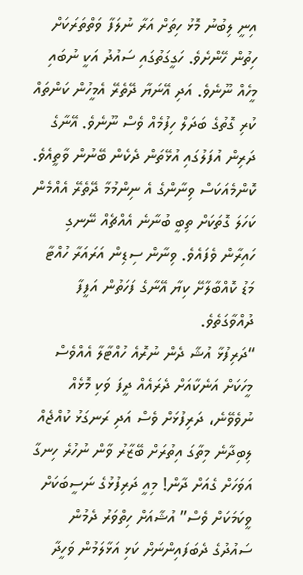އިނީ ލިބުނު މޮޅު ހިތަށް އަރާ ނުލަފާ ވަތްތަރަކަށް ހިތުން ހޭންށެވެ. ހަގީގަތުގައި ސައުދު އަކީ ނުބައި މީހެއް ނޫނެވެ. އަދި އޭނަޔާ ދޭތެރޭ އެމީހުން ކަންތައް ކުރި ގޮތުގެ ބަދަލް ހިފުމެއް ވެސް ނޫނެވެ. އޭނާގެ ދަރިން އުފަލުގައި އުޅޭތަން ދެކެން ބޭނުން ވާތީއެވެ. ކޮންމެއަކަސް ވިނާންގެ އެ ނިންމުމާ ދޭތެރޭ އެއްމެން ކަހަލަ ގޮތަކަށް ތިބީ ބުނާނެ އެއްޗެއް ނޭނގި ހައިރާން ވެފައެވެ. ވިނާން ސިޑިން އަރައަރާ ހުއްޓާ މަޑު ކޮއްބާލާށޭ ކިޔާ އޭނާގެ ފަހަތުން އަފީފާ ދުއްވާގަތެވެ.
“ދަރިފުޅާ އުޝާ ދެން ނުރޮއެ ހުއްޓާލާ އެއްވެސް މީހަކަށް އަނެކާއަށް ދެރައެއް ދީފަ ވަކި މޮޅެއް ނުވެވޭނެ، ދަރިފުޅަށް ވެސް އަދި ރަނގަޅު ކުއްޖެއް ލިބިދާނެ މިތާގަ އިތުރަށް ބޭޒާރު ވާން ނުހުރެ ހިނގާ އަވަހަށް ގެއަށް ދާން! މިއީ ދަރިފުޅުގެ ނަސީބަކަށް ވީކަމަކަށް ވެސް” އުޝާއަށް ހިތްވަރު ދެމުން ސައުދުގެ ދެބަފައިންނަށް ކަޅި އަޅާލަމުން ވަހީދާ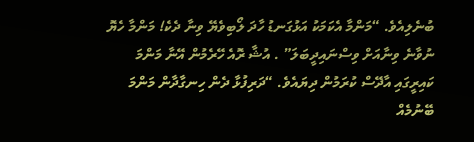ބުނެލިއެވެ. “މަންމާ އެކަމަކު އަޅުގަނޑު ހާދަ ލޯބިވެޔޭ ވިނާ ދެކެ! މަންމާ ހެޔޮ ނުވާނެ ވިނާއަށް ވިސްނައިދީބަލަ” . އުޝާ ރޮއެ ހޭރެމުން އޭނާ މަންމަ ކައިރީގައި އާދޭސް ކުރަމުން ދިޔައެވެ. “ދަރިފުޅާ ދެން ހިނގާދާން މަންމަ ބޭނުމެއް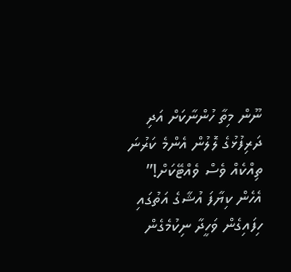ނޫން މިތާ ހުންނާކަށް އަދި ދަރިފުޅުގެ ލޮލުން އެންމެ ކަރުނަ ތިއްކެއް ވެސް ވެއްޓޭކަށް!” އެހެން ކިޔާފަ އުޝާގެ އަތުގައި ހިފައިގެން ވަހީދާ ނިކުމެގެން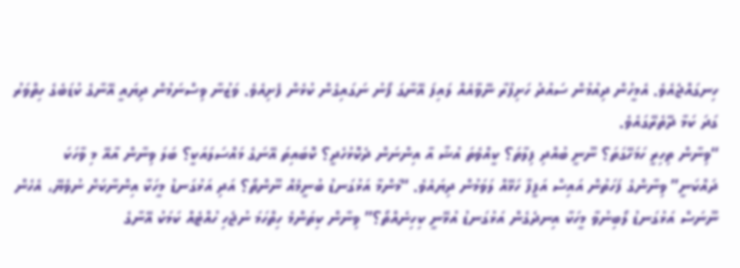ހިނގައްޖެއެވެ. އެމީހުން ދިއުމުން ސައުދު ހަށިފުރާ ނޭވާއެއް ލައިފަ އޭނާގަ ފޯނު ނަގައިގެން ކުޅެން ފެށިއެވެ. ވަޒުނާ ވިސްނަމުން ދިޔައީ އޭނާގެ ކުޑަބެގެ ހިތްވަރު ގަދަ ކަމާ ދޭތެރޭގައެވެ.
“ވިނާން ތިހިރީ ހަމަހޭގަތަ؟ ނޫނީ ބުއްދި ފިލާތަ؟ ކީއްވެތަ އުޝާ އާ އިންނަން ދެކޮޅުހެދީ؟ ކޮބައިތަ އޭނަގެ މައްސަލައަކީ؟ ބަލަ ވިނާން އާއޭ މި ވާހަކަ ދައްކަނީ” ވިނާންގެ ފަހަތުން އައިސް އަފީފާ ހަޅޭއް ލަވަމުން ދިޔައެވެ. “މަންމާ އަޅުގަނޑު ބުނީމެއް ނޫންތޯ؟ އަދި އަޅުގަނޑު މީހަކާ އިންނާކަށް ނުވެޔޭ، އެހެން ނޫނަސް އަޅުގަނޑު ލޯބިނުވާ މީހަކާ އިނދެގެން އަޅުގަނޑު އުޅޭނީ ކިހިނެއްތޯ؟” ވިނާން ކިތަންމެ ހިތްހަމަ ނުޖެހި ހުއްޓެއް ކަމަކު އޭނާގެ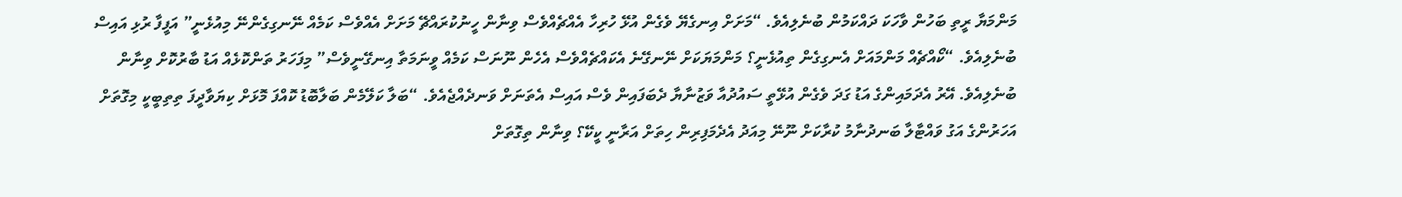މަންމަޔާ ރީތި ބަހުން ވާހަކަ ދައްކަމުން ބުނެލިއެވެ. “މަށަށް އިނގެޔޭ ވެގެން އުޅޭ ހުރިހާ އެއްޗެއްވެސް ވިނާން ހީނުކުރައްޗޭ މަށަށް އެއްވެސް ކަމެއް ނޭނގިގެންނޭ މިއުޅެނީ” އަފީފާ ރުޅި އައިސް ބުނެލިއެވެ. “ކޯއްޗެއް މަންމައަށް އެނގިގެން ތިއުޅެނީ؟ މަންމަޔަކަށް ނޭނގޭނެ އެކައްޗެއްވެސް އެހެން ނޫނަސް ކަމެއް ވީނަމަތާ އިނގޭނީވެސް” މިފަހަރު ތަންކޮޅެއް އަޑު ބާރުކޮށް ވިނާން ބުނެލިއެވެ. އޭރު އެދަމައިންގެ އަޑު ގަދަ ވެގެން އުޅޭތީ ސައުދުއާ ވަޒުނާޔާ ދެބަފައިން ވެސް އައިސް އެތަނަށް ވަނދެއްޖެއެވެ. “ބަލާ ކަލޭމެން ބަލާބޮޑު ކޮއްފަ މޮޅަށް ކިޔަވާދީފަ ތިތިބީކީ މިގޮތަށް އަހަރުންގެ އަގު ވައްޓާލާ ބަނދުނާމު ކުރާކަށް ނޫނޭ މިއަދު އެދެމަފިރިން ހިތަށް އަރާނީ ކީކޭ؟ ވިނާން ތިގޮތަށް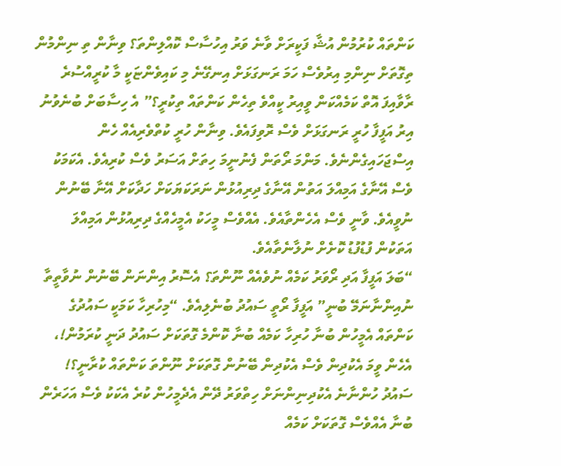ކަންތައް ކުރުމުން އުޝާ ފަކީރަށް ވާނެ ވަރު އިހުސާސް ކޮއްލިންތަ؟ ވިނާން ތި ނިންމުން ތިގޮތަށް ނިންމި އިރުވެސް ހަމަ ރަނގަޅަށް އިނގޭނެ މި ކައިވެންޏަކީ މާ ކުރީއްސުރެ ރާވާއިފަ އޮތް ކަމެއްކަން ވީއިރު ކީއްވެ ތިހެން ކަންތައް ތިކުރީ؟” އެ ހިސާބަށް ބުނެވުނު އިރު އަފީފާ ހުރީ ރަނގަޅަށް ވެސް ރޮވިފައެވެ. ވިނާން ހުރީ ކުތްވެރިއެއް ހެން އިސްޖަހައިގެންނެވެ. މަންމަ ރޯތަން ފެނުނީމަ ހިތަށް އަސަރު ވެސް ކުރިއެވެ. އެކަމަކު ވެސް އޭނާގެ އަމިއްލަ އަތުން އޭނާގެ ދިރިއުޅުން ނަރަކަޔަކަށް ހަދާކަށް އޭނާ ބޭނުން ނުވީއެވެ. ވާނީ ވެސް އެހެންތާއެވެ. އެއްވެސް މީހަކު އެމީހެއްގެ ދިރިއުޅުން އަމިއްލަ އަތަކުން ފުޑުފުޑު ކޮށެށް ނުލާނެތާއެވެ.
“ބަލަ އަފީފާ އަދި ރޯވަރު ކަމެއް ނުވެއެއް ނޫންތަ؟ އެސޮރު އިންނަން ބޭނުން ނުވާތީތާ ނުއިންނާނަމޭ ބުނީ” އަފީފާ ރޯތީ ސައުދު ބުނެލިއެވެ. “މިހުރިހާ ކަމަކީ ސައުދުގެ ކަންތައް އެމީހުން ބުނާ ހުރިހާ ކަމެއް ބުނާ ކޮންމެ ގޮތަކަށް ސައުދު ދަނީ ކުރަމުން!، އެހެން ވީމަ އެކުދިން ވެސް އެކުދިން ބޭނުން ގޮތަކަށް ނޫންތަ ކަންތައް ކުރާނީ؟! ސައުދު ހުންނާނެ އެކުދިނިންނަށް ހިތްވަރު ދޭން އެދެމީހުން ކުރެ އެކަކު ވެސް އަހަރެން ބުނާ އެއްވެސް ގޮތަކަށް ކަމެއް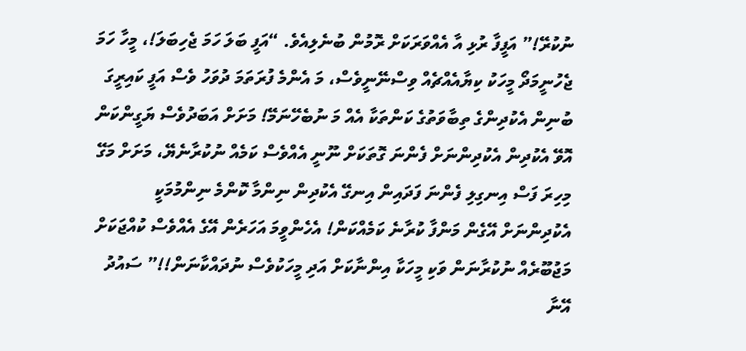ނުކުރޭ!” އަފީފާ ރުޅި އާ އެއްވަރަކަށް ރޮމުން ބުނެލިއެވެ. “އަފީ ބަލަ ހަމަ ޖެހިބަލަ!، މީހާ ހަމަ ޖެހުނީމަދޯ މީހަކު ކިޔާއެއްޗެއް ވިސްނޭނީވެސް، މަ އެންމެ ފުރަތަމަ ދުވަހު ވެސް އަފީ ކައިރީގަ ބުނިން އެކުދިންގެ ތިބާވަތުގެ ކަންތަކާ އެއް މަ ނުބެހޭނަމޭ! މަށަށް އަބަދުވެސް ޔަގީންކަން އޮވޭ އެކުދިން އެކުދިންނަށް ފެންނަ ގޮތަކަށް ނޫނީ އެއްވެސް ކަމެއް ނުކުރާނެޔޭ، މަށަށް މަގޭ މިހިރަ ފަސް އިނގިލި ފެންނަ ފަދައިން އިނގޭ އެކުދިން ނިންމާ ކޮންމެ ނިންމުމަކީ އެކުދިންނަށް އޭގެން މަންފާ ކުރާނެ ކަމެއްކަން! އެހެންވީމަ އަހަރެން އޭގެ އެއްވެސް ކުއްޖަކަށް މަޖުބޫރެއް ނުކުރާނަން ވަކި މީހަކާ އިންނާކަށް އަދި މީހަކުވެސް ނުދައްކާނަން!!” ސައުދު އޭނާ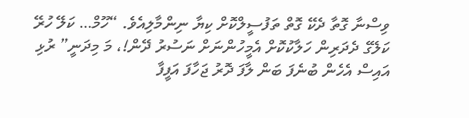ވިސްނާ ގޮތާ ދެކޭ ގޮތް ތަފުސީލްކޮށް ކިޔާ ނިންމާލިއެވެ. “ހޫމް… ކަލޭ ހުރޭ ކަލޭގެ ދެދަރިން ހަލާކުކޮށް އެމީހުންނަށް ނަސުރު ދޭން!، މަ މިދަނީ” ރުޅި އައިސް އެހެން ބުނެފަ ބަން ލާފަ ދޮރު ޖަހާފަ އަފީފާ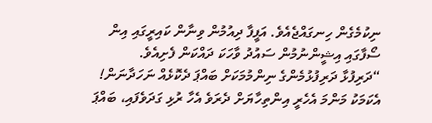ނިކުމެގެން ހިނގައްޖެއެވެ. އަފީފާ ދިއުމުން ވިނާން ކައިރީގައި އިން ސޯފާގައި އިޝީންނުމުން ސައުދު ވާހަކަ ދައްކަން ފެށިއެވެ.
“ދަރިފުޅާ ދަރިފުޅުމެންގެ ނިންމުމަކަށް ބައްޕަ ދެކޮޅެއް ނަހަދާނަން! އެކަމަކު މަންމަ އެހެރީ އިންތިހާޔަށް ދެރަވެ އެހާ ރުޅި ގަދަވެފައި، ބައްޕަ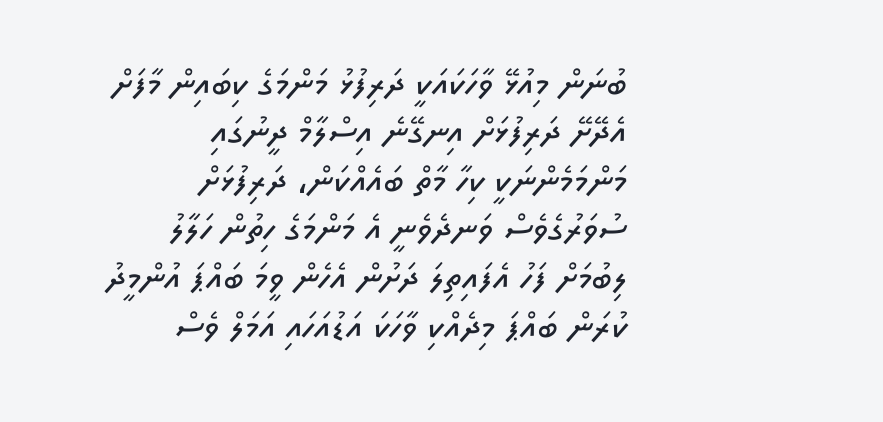ބުނަން މިއުޅޭ ވާހަކައަކީ ދަރިފުޅު މަންމަގެ ކިބައިން މާފަށް އެދޭށޭ ދަރިފުޅަށް އިނގޭނެ އިސްލާމް ދީނުގައި މަންމަމެންނަކީ ކިހާ މާތް ބައެއްކަން، ދަރިފުޅަށް ސުވަރުގެވެސް ވަނދެވެނީ އެ މަންމަގެ ހިތުން ހަލާލު ލިބުމަށް ފަހު އެފައިތިލަ ދަށުން އެހެން ވީމަ ބައްޕަ އުންމީދު ކުރަން ބައްޕަ މިދެއްކި ވާހަކަ އަޑުއަހައި އަމަލް ވެސް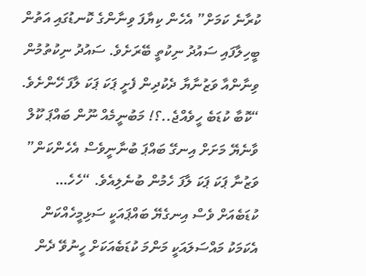ކުރާނެ ކަމަށް” އެހެން ކިޔާފަ ވިނާންގެ ކޮނޑުގައި އަތުން ބީހިލާފައި ސައުދު ނިކުތީ ބޭރަށެވެ. ސައުދު ނިކުތުމުން ވިނާންއާ ވަޒުނާޔާ ދެކުދިން ފެށީ ޕަކަ ޕަކަ ލާފަ ހޭންށެވެ. “ކޮބާ ކުޑަބެ ހީވެއްޖެ..؟! މަބުނީމެއް ނޫން ބައްޕަ ކޫލް ވާނެޔޭ މަށަށް އިނގޭ ބައްޕަ ބުނާނީވެސް އެހެންކަން” ވަޒުނާ ޕަކަ ޕަކަ ލާފަ ހެމުން ބުނެލިއެވެ. “ހެހެ… ކުޑަބެއަށް ވެސް އިނގެޔޭ ބައްޕައަކީ ސަޅިމީހެއްކަން އެކަމަކު މައްސަލައަކީ މަންމަ ކުޑަބެއަކަށް ހީނުވޭ ދެން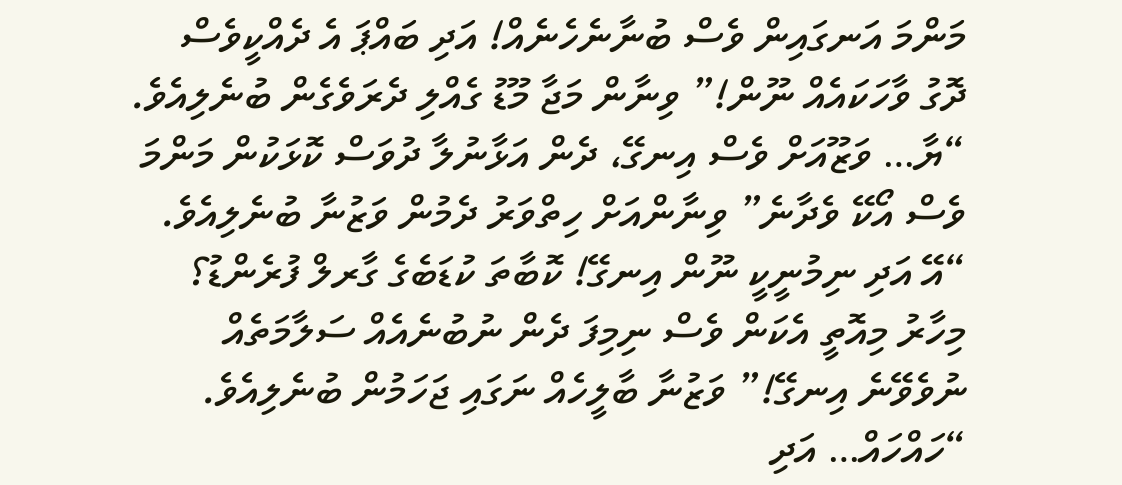މަންމަ އަނގައިން ވެސް ބުނާނެހެނެއް! އަދި ބައްޕަ އެ ދެއްކީވެސް ދޮގު ވާހަކައެއް ނޫން!” ވިނާން މަޖާ މޫޑު ގެއްލި ދެރަވެގެން ބުނެލިއެވެ. “ޔާ… ވަޒޫއަށް ވެސް އިނގޭ، ދެން އަޅާނުލާ ދުވަސް ކޮޅަކުން މަންމަ ވެސް އޯކޭ ވެދާނެ” ވިނާންއަށް ހިތްވަރު ދެމުން ވަޒުނާ ބުނެލިއެވެ.
“އޭ އަދި ނިމުނީކީ ނޫން އިނގޭ! ކޮބާތަ ކުޑަބެގެ ގާރލް ފުރެންޑު؟ މިހާރު މިއޮތީ އެކަން ވެސް ނިމިފަ ދެން ނުބުނެއެއް ސަލާމަތެއް ނުވެވޭނެ އިނގޭ!” ވަޒުނާ ބާލީހެއް ނަގައި ޖަހަމުން ބުނެލިއެވެ. “ހައްހައް… އަދި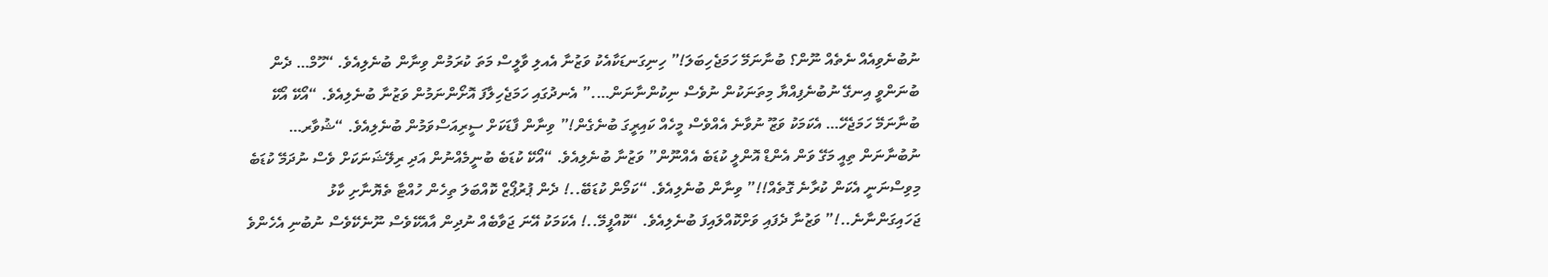ނުބުނެވިއެއް ނެތެއް ނޫން؟ ބުނާނަމޭ ހަމަޖެހިބަލަ!” ހިނިގަނޑަކާއެކު ވަޒުނާ އެއލި ވާލީސް މަތަ ކުރަމުން ވިނާން ބުނެލިއެވެ. “ހޫމް… ދެން ބުނަންވީ އިނގޭ ނުބުނެފިއްޔާ މިތަނަކުން ނުވެސް ނިކުންނާނަން….” އެނދުގައި ހަމަޖެހިލާފަ އޮށޯންނަމުން ވަޒުނާ ބުނެލިއެވެ. “އޯކޭ އޯކޭ ބުނާނަމޭ ހަމަޖެހޭ… އެކަމަކު ވަޒޫ ނުވާނެ އެއްވެސް މީހެއް ކައިރީގަ ބުނެގެން!” ވިނާން ފާޑަކަށް ސީރިއަސްވަމުން ބުނެލިއެވެ. “ޝުވާރ… ނުބުނާނަން ތިއީ މަގޭ ވަން އެންޑް އޮންލީ ކުޑަބެ އެއްނޫން” ވަޒުނާ ބުނެލިއެވެ. “އޯކޭ ކުޑަބެ ބުނީމެއްނުން އަދި ރިލޭޝަނަކަށް ވެސް ނުދަމޭ ކުޑަބެ މިވިސްނަނީ އެކަން ކުރާނެ ގޮތެއް!!” ވިނާން ބުނެލިއެވެ. “ކަމޯން ކުޑަބޭ..! ދެން ޕުރުޕޯޒް ކޮއްބަލަ ތިހެން ހުއްޓާ ތެޔޮނާށި ކާޅު ޖަހައިގަންނާނެ..!” ވަޒުނާ ދެފައި ވަށްކޮއްލައިފަ ބުނެލިއެވެ. “ކޮއްފީމޭ..! އެކަމަކު އޭނަ ޖަވާބެއް ނުދިން އާއެކޭވެސް ނޫނެކޭވެސް ނުބުނި އެހެންވެ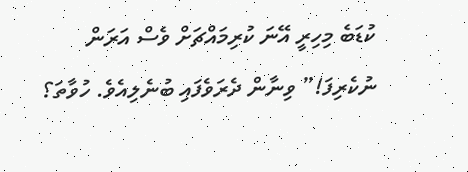ކުޑަބެ މިހިރީ އޭނަ ކުރިމައްޗަށް ވެސް އަރަން ނުކެރިފަ!” ވިނާން ދެރަވެފައި ބުނެލިއެވެ. ހުވާތަ؟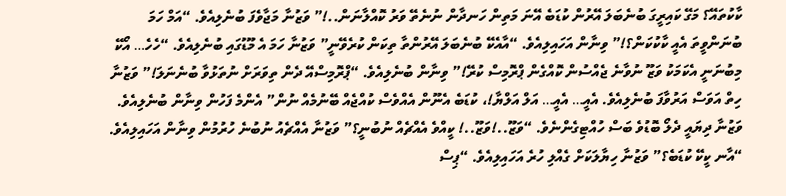ކާކުތައޭ؟ މަގޭ ކައިރީގަ ބުނެބަލަ އޭރުން ކުޑަބެ އޭނަ މަތިން ހަނދާން ނުނެތޭ ވަރު ކޮއްލާނަން..!” ވަޒުނާ މަޖާވެފަ ބުނެލިއެވެ. “އަމް ހަމަ ބުނަންވީތަ އެއީ ކާކުކަން؟!” ވިނާން އަހައިލިއެވެ. “އާއެކޭ ބުނެބަލަ އޭރުންތާ ތިކަން ކުރެވޭނީ” ވަޒުނާ ހަމަ އެ މޫޑުގައި ބުނެލިއެވެ. “ހެހެ… އޯކޭ މިބުނަނީ އެކަމަކު ވަޒޫ ނުވާނެ ޖެއްސުން ކޮއްގެން ޕްރޮމިސް ކުރޭ!” ވިނާން ބުނެލިއެވެ. “ޕްރޮމިސްއޭ ދެން ތިވަރަށް ނުތަޅުވާ ބުނެނަލަ!” ވަޒުނާ ހިތް އަވަސް އަރުވާފަ ބުނެލިއެވެ. އެއީ… އެއީ… އަލް އަލްޔާ!، ކުޑަބެ އެނޫން އެއްވެސް ކުއްޖެއް ބޭނުމެއް ނުން” އެންމެ ފަހުން ވިނާން ބުނެލިއެވެ. ވަޒުނާ ދިޔައީ ދެލޯ ބޮޑުވެ ބަސް ހުއްޓިގެންނެވެ. “ވަޒޫ..!ވަޒޫ..! ކީއްވެ އެއްޗެއް ނުބުނީ؟” ވަޒުނާ އެއްޗެއު ނުބުނެ ހުރުމުން ވިނާން އަހައިލިއެވެ. “އާނ ކީކޭ ކުޑަބެ؟” ވަޒުނާ ހިޔާލަކަށް ގެއްލި ހުރެ އަހައިލިއެވެ. “ޕިސް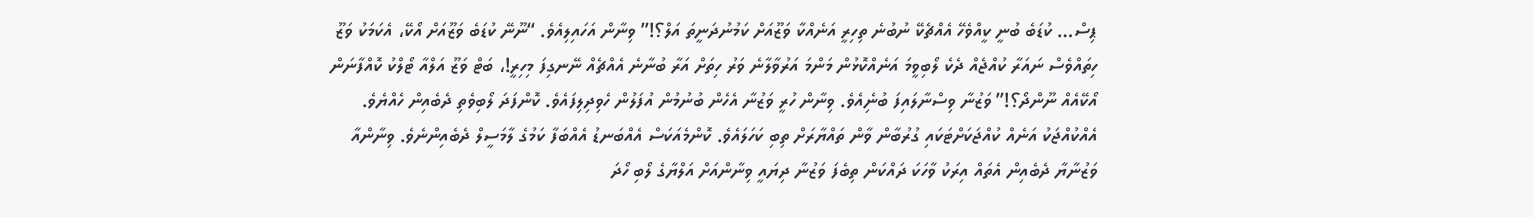ޕިސް… ކުޑަބެ ބުނީ ކީއްވެހޭ އެއްޗެކޭ ނުބުނެ ތިހިރީ އަނެއްކާ ވަޒޫއަށް ކަމުނުދަނީތަ އަލް؟!” ވިނާން އަހައިލިއެވެ. “ނޫނޭ ކުޑަބެ ވަޒޫއަށް އޯކޭ، އެކަމަކު ވަޒޫ ހިތައްވެސް ނައަރާ ކުއްޖެއް ދެކެ ލޯބިވީމަ އަނެއްކޮޅުން މަންމަ އަރުވާލާނެ ވަރު ހިތަށް އަރާ ބުނާނެ އެއްޗެއް ނޭނގިފަ މިހިރީ!، ބަޓް ވަޒޫ އަލްއާ ޓޯލްކު ކޮއްފާނަން އޯކޭއެއް ނޫންދޯ؟!” ވަޒުނާ ވިސްނާލައިފަ ބުނެިއެވެ. ވިނާން ހުރީ ވަޒުނާ އެހެން ބުނުމުން އުފަލުން ހެވިދިލިފައެވެ. ކޮންފަދަ ލޯބިވެތި ދެބެއިން ހެއްޔެވެ. އެއްކުއްޖަކު އަނެއް ކުއްޖަކަށްޓަކައި ގުރުބާން ވާން ތައްޔާރަށް ތިބި ކަހަލައެވެ. ކޮންމެއަކަސް އެއްބަނޑު އެއްބަފާ ކަމުގެ ލާމަސީލް ދެބެއިންނެވެ. ވިނާންއާ ވަޒުނާޔާ ދެބެއިން އެތައް އިރަކު ވާހަކަ ދައްކަން ތިބެފަ ވަޒުނާ ދިޔައީ ވިނާންއަށް އަލްޔާގެ ލޯބި ހޯދަ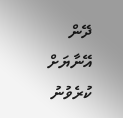ދޭން އޭނާޔަށް ކުރެވުނު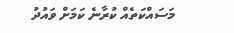މަސައްކަތެއް ކުރާނެ ކަމަށް ވައުދު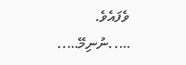ވެފައެވެ.
…..ނުނިމޭ…..